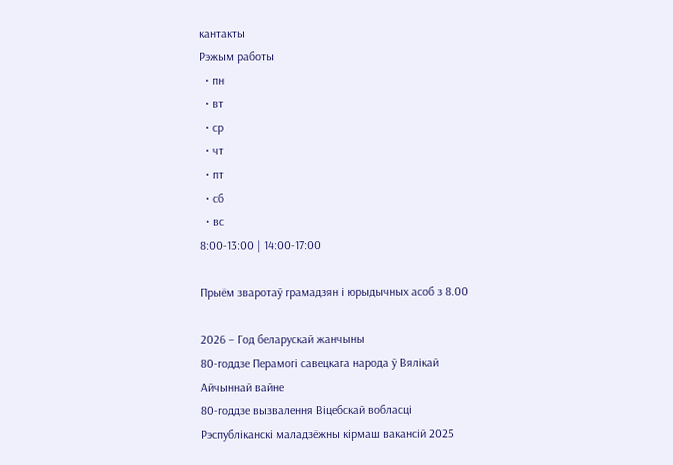кантакты
Рэжым работы
  • пн
  • вт
  • ср
  • чт
  • пт
  • сб
  • вс
8:00-13:00 | 14:00-17:00

Прыём зваротаў грамадзян і юрыдычных асоб з 8.00

2026 – Год беларускай жанчыны
80-годдзе Перамогі савецкага народа ў Вялікай Айчыннай вайне
80-годдзе вызвалення Віцебскай вобласці
Рэспубліканскі маладзёжны кірмаш вакансій 2025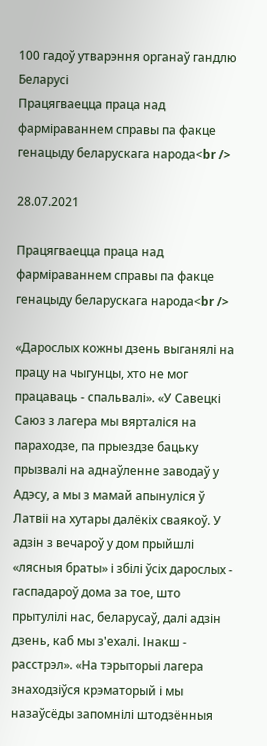100 гадоў утварэння органаў гандлю Беларусі
Працягваецца праца над фарміраваннем справы па факце генацыду беларускага народа<br />

28.07.2021

Працягваецца праца над фарміраваннем справы па факце генацыду беларускага народа<br />

«Дарослых кожны дзень выганялі на працу на чыгунцы, хто не мог працаваць - спальвалі». «У Савецкі Саюз з лагера мы вярталіся на параходзе, па прыездзе бацьку прызвалі на аднаўленне заводаў у Адэсу, а мы з мамай апынуліся ў Латвіі на хутары далёкіх сваякоў. У адзін з вечароў у дом прыйшлі «лясныя браты» і збілі ўсіх дарослых - гаспадароў дома за тое, што прытулілі нас, беларусаў, далі адзін дзень, каб мы з'ехалі. Інакш - расстрэл». «На тэрыторыі лагера знаходзіўся крэматорый і мы назаўсёды запомнілі штодзённыя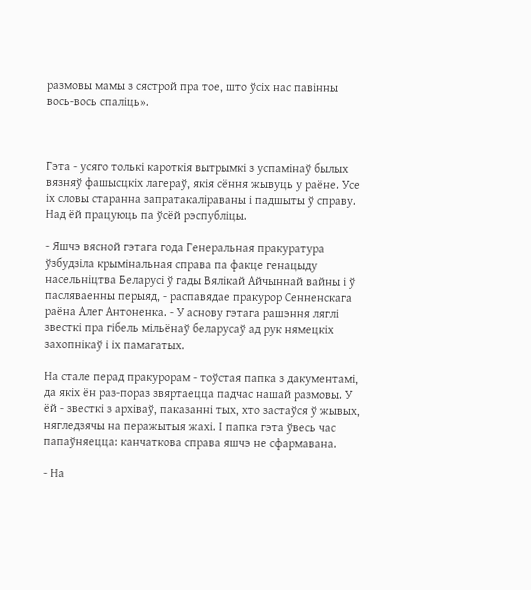размовы мамы з сястрой пра тое, што ўсіх нас павінны вось-вось спаліць».



Гэта - усяго толькі кароткія вытрымкі з успамінаў былых вязняў фашысцкіх лагераў, якія сёння жывуць у раёне. Усе іх словы старанна запратакаліраваны і падшыты ў справу. Над ёй працуюць па ўсёй рэспубліцы.

- Яшчэ вясной гэтага года Генеральная пракуратура ўзбудзіла крымінальная справа па факце генацыду насельніцтва Беларусі ў гады Вялікай Айчыннай вайны і ў пасляваенны перыяд, - распавядае пракурор Сенненскага раёна Алег Антоненка. - У аснову гэтага рашэння ляглі звесткі пра гібель мільёнаў беларусаў ад рук нямецкіх захопнікаў і іх памагатых.

На стале перад пракурорам - тоўстая папка з дакументамі, да якіх ён раз-пораз звяртаецца падчас нашай размовы. У ёй - звесткі з архіваў, паказанні тых, хто застаўся ў жывых, нягледзячы на перажытыя жахі. І папка гэта ўвесь час папаўняецца: канчаткова справа яшчэ не сфармавана.

- На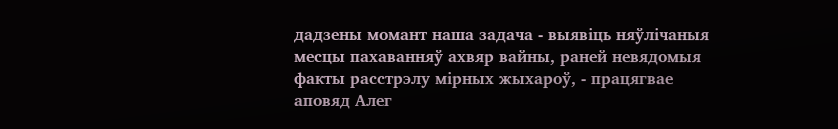дадзены момант наша задача - выявіць няўлічаныя месцы пахаванняў ахвяр вайны, раней невядомыя факты расстрэлу мірных жыхароў, - працягвае аповяд Алег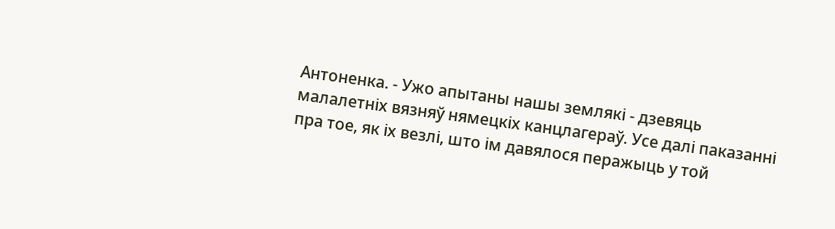Антоненка. - Ужо апытаны нашы землякі - дзевяць малалетніх вязняў нямецкіх канцлагераў. Усе далі паказанні пра тое, як іх везлі, што ім давялося перажыць у той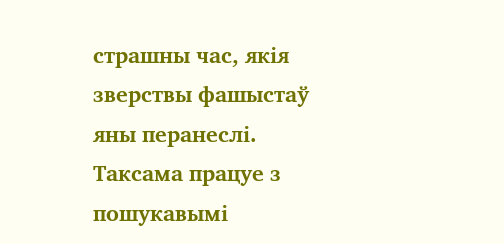страшны час, якія зверствы фашыстаў яны перанеслі. Таксама працуе з пошукавымі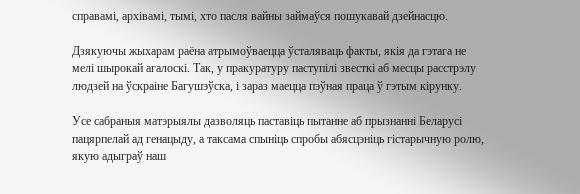справамі, архівамі, тымі, хто пасля вайны займаўся пошукавай дзейнасцю.

Дзякуючы жыхарам раёна атрымоўваецца ўсталяваць факты, якія да гэтага не мелі шырокай агалоскі. Так, у пракуратуру паступілі звесткі аб месцы расстрэлу людзей на ўскраіне Багушэўска, і зараз маецца пэўная праца ў гэтым кірунку.

Усе сабраныя матэрыялы дазволяць паставіць пытанне аб прызнанні Беларусі пацярпелай ад генацыду, а таксама спыніць спробы абясцэніць гістарычную ролю, якую адыграў наш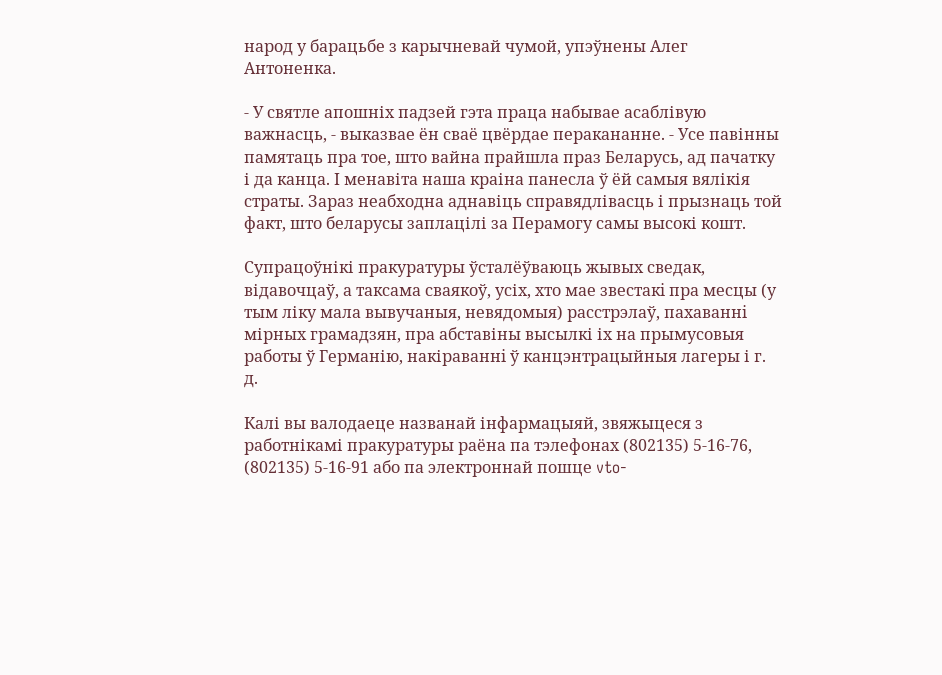народ у барацьбе з карычневай чумой, упэўнены Алег Антоненка.

- У святле апошніх падзей гэта праца набывае асаблівую важнасць, - выказвае ён сваё цвёрдае перакананне. - Усе павінны памятаць пра тое, што вайна прайшла праз Беларусь, ад пачатку і да канца. І менавіта наша краіна панесла ў ёй самыя вялікія страты. Зараз неабходна аднавіць справядлівасць і прызнаць той факт, што беларусы заплацілі за Перамогу самы высокі кошт.

Супрацоўнікі пракуратуры ўсталёўваюць жывых сведак, відавочцаў, а таксама сваякоў, усіх, хто мае звестакi пра месцы (у тым ліку мала вывучаныя, невядомыя) расстрэлаў, пахаваннi мірных грамадзян, пра абставіны высылкі іх на прымусовыя работы ў Германію, накіраваннi ў канцэнтрацыйныя лагеры і г. д.

Калі вы валодаеце названай інфармацыяй, звяжыцеся з работнікамі пракуратуры раёна па тэлефонах (802135) 5-16-76, (802135) 5-16-91 або па электроннай пошце vto-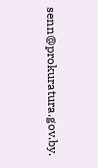senn@prokuratura.gov.by.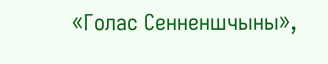«Голас Сенненшчыны»,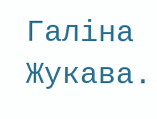Галіна Жукава.